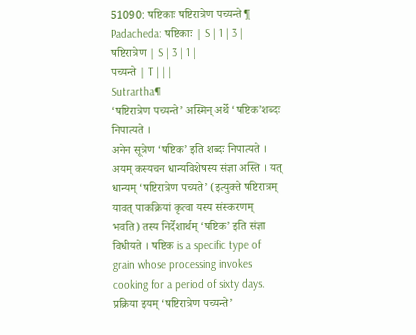51090: षष्टिकाः षष्टिरात्रेण पच्यन्ते¶
Padacheda: षष्टिकाः | S | 1 | 3 |
षष्टिरात्रेण | S | 3 | 1 |
पच्यन्ते | T | | |
Sutrartha¶
‘षष्टिरात्रेण पच्यन्ते’ अस्मिन् अर्थे ‘षष्टिक’शब्दः निपात्यते ।
अनेन सूत्रेण ‘षष्टिक’ इति शब्दः निपात्यते । अयम् कस्यचन धान्यविशेषस्य संज्ञा अस्ति । यत् धान्यम् ‘षष्टिरात्रेण पच्यते’ (इत्युक्ते षष्टिरात्रम् यावत् पाकक्रियां कृत्वा यस्य संस्करणम् भवति) तस्य निर्देशार्थम् ‘षष्टिक’ इति संज्ञा विधीयते । षष्टिक is a specific type of grain whose processing invokes cooking for a period of sixty days. प्रक्रिया इयम् ‘षष्टिरात्रेण पच्यन्ते’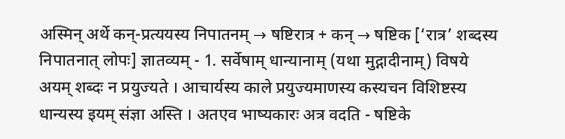अस्मिन् अर्थे कन्-प्रत्ययस्य निपातनम् → षष्टिरात्र + कन् → षष्टिक [‘रात्र’ शब्दस्य निपातनात् लोपः] ज्ञातव्यम् - 1. सर्वेषाम् धान्यानाम् (यथा मुद्गादीनाम्) विषये अयम् शब्दः न प्रयुज्यते । आचार्यस्य काले प्रयुज्यमाणस्य कस्यचन विशिष्टस्य धान्यस्य इयम् संज्ञा अस्ति । अतएव भाष्यकारः अत्र वदति - षष्टिके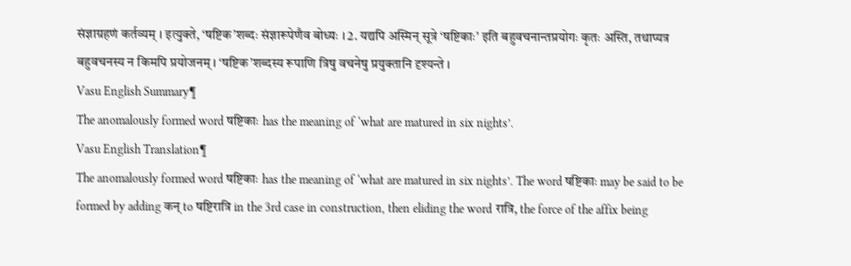संज्ञाग्रहणं कर्तव्यम् । इत्युक्ते, ‘षष्टिक’शब्दः संज्ञारूपेणैव बोध्यः । 2. यद्यपि अस्मिन् सूत्रे ‘षष्टिकाः’ इति बहुवचनान्तप्रयोगः कृतः अस्ति, तथाप्यत्र बहुवचनस्य न किमपि प्रयोजनम् । ‘षष्टिक’शब्दस्य रूपाणि त्रिषु वचनेषु प्रयुक्तानि दृश्यन्ते ।
Vasu English Summary¶
The anomalously formed word षष्टिकाः has the meaning of ‘what are matured in six nights’.
Vasu English Translation¶
The anomalously formed word षष्टिकाः has the meaning of ‘what are matured in six nights’. The word षष्टिकाः may be said to be formed by adding कन् to षष्टिरात्रि in the 3rd case in construction, then eliding the word रात्रि, the force of the affix being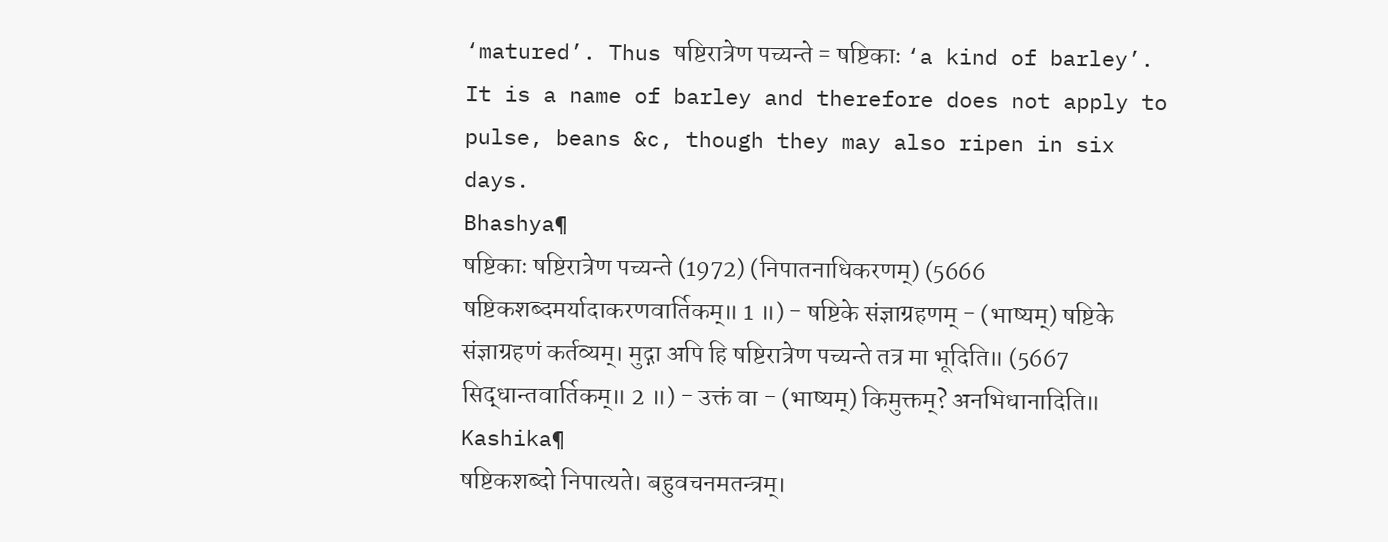‘matured’. Thus षष्टिरात्रेण पच्यन्ते = षष्टिकाः ‘a kind of barley’. It is a name of barley and therefore does not apply to pulse, beans &c, though they may also ripen in six days.
Bhashya¶
षष्टिकाः षष्टिरात्रेण पच्यन्ते (1972) (निपातनाधिकरणम्) (5666 षष्टिकशब्दमर्यादाकरणवार्तिकम्॥ 1 ॥) - षष्टिके संज्ञाग्रहणम् - (भाष्यम्) षष्टिके संज्ञाग्रहणं कर्तव्यम्। मुद्गा अपि हि षष्टिरात्रेण पच्यन्ते तत्र मा भूदिति॥ (5667 सिद्धान्तवार्तिकम्॥ 2 ॥) - उक्तं वा - (भाष्यम्) किमुक्तम्? अनभिधानादिति॥
Kashika¶
षष्टिकशब्दो निपात्यते। बहुवचनमतन्त्रम्।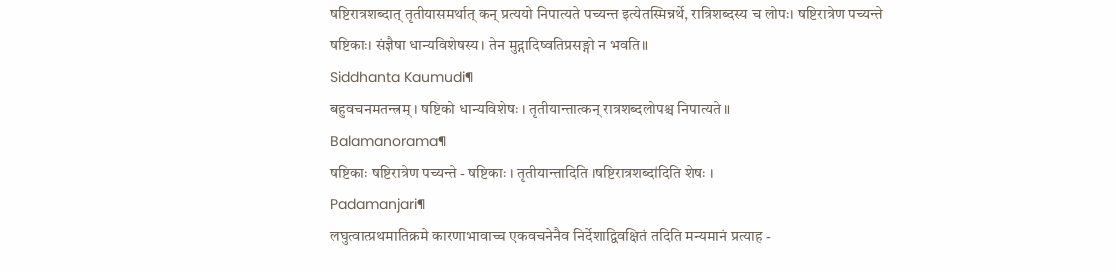षष्टिरात्रशब्दात् तृतीयासमर्थात् कन् प्रत्ययो निपात्यते पच्यन्त इत्येतस्मिन्नर्थे, रात्रिशब्दस्य च लोपः। षष्टिरात्रेण पच्यन्ते षष्टिकाः। संज्ञैषा धान्यविशेषस्य। तेन मुद्गादिष्वतिप्रसङ्गो न भवति॥
Siddhanta Kaumudi¶
बहुवचनमतन्त्रम् । षष्टिको धान्यविशेषः । तृतीयान्तात्कन् रात्रशब्दलोपश्च निपात्यते ॥
Balamanorama¶
षष्टिकाः षष्टिरात्रेण पच्यन्ते - षष्टिकाः । तृतीयान्तादिति ।षष्टिरात्रशब्दा॑दिति शेषः ।
Padamanjari¶
लघुत्वात्प्रथमातिक्रमे कारणाभावाच्च एकवचनेनैव निर्देशाद्विवक्षितं तदिति मन्यमानं प्रत्याह -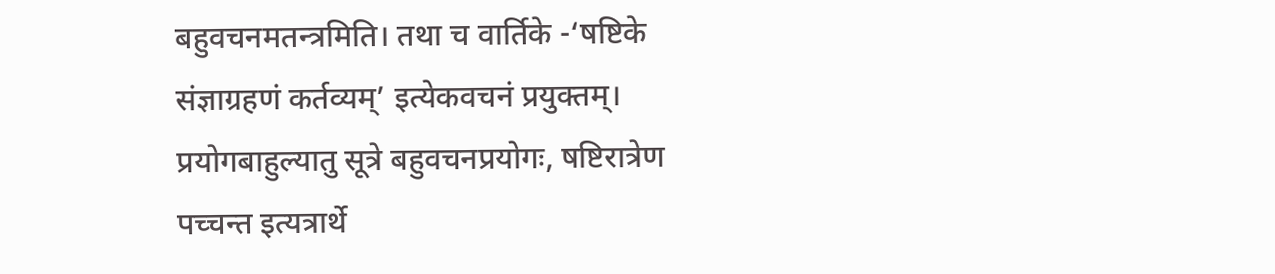बहुवचनमतन्त्रमिति। तथा च वार्तिके -‘षष्टिके संज्ञाग्रहणं कर्तव्यम्’ इत्येकवचनं प्रयुक्तम्। प्रयोगबाहुल्यातु सूत्रे बहुवचनप्रयोगः, षष्टिरात्रेण पच्चन्त इत्यत्रार्थे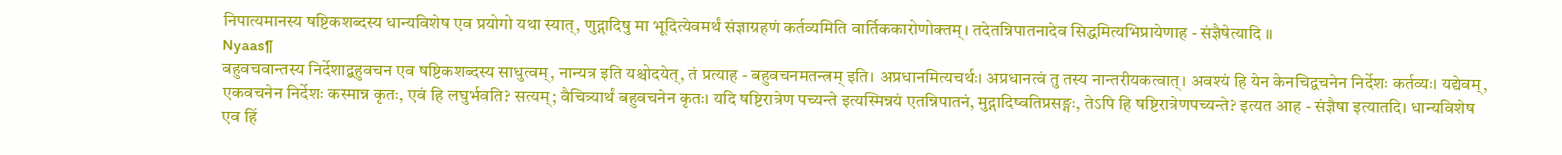निपात्यमानस्य षष्टिकशब्दस्य धान्यविशेष एव प्रयोगो यथा स्यात्, णुद्गादिषु मा भूदित्येवमर्थं संज्ञाग्रहणं कर्तव्यमिति वार्तिककारोणोक्तम्। तदेतन्निपातनादेव सिद्धमित्यभिप्रायेणाह - संज्ञैषेत्यादि ॥
Nyaas¶
बहुवचवान्तस्य निर्देशाद्बहुवचन एव षष्टिकशब्दस्य साधुत्वम्, नान्यत्र इति यश्चोदयेत्, तं प्रत्याह - बहुवचनमतन्त्रम् इति। अप्रधानमित्यचर्थः। अप्रधानत्वं तु तस्य नान्तरीयकत्वात्। अवश्यं हि येन केनचिद्वचनेन निर्देशः कर्तव्यः। यद्येवम्, एकवचनेन निर्देशः कस्मान्न कृतः, एवं हि लघुर्भवति? सत्यम्; वैचित्र्यार्थं बहुवचनेन कृतः। यदि षष्टिरात्रेण पच्यन्ते इत्यस्मिन्नयं एतन्निपातनं, मुद्गादिष्वतिप्रसङ्गः, तेऽपि हि षष्टिरात्रेणपच्यन्ते? इत्यत आह - संज्ञैषा इत्यातदि। धान्यविशेष एव हिं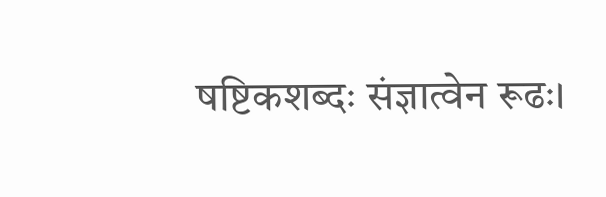षष्टिकशब्दः संज्ञात्वेन रूढः।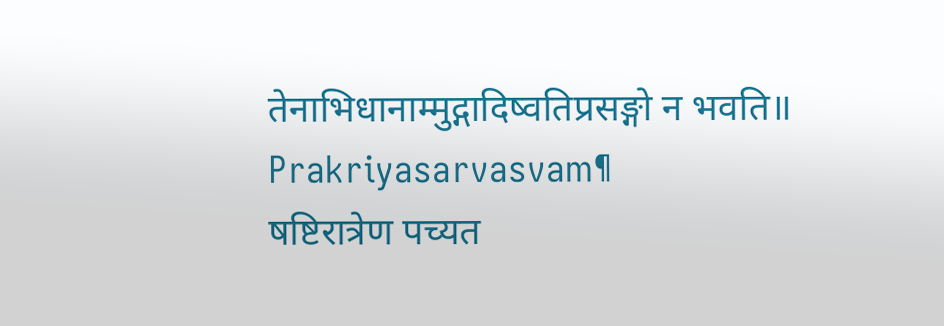तेनाभिधानाम्मुद्गादिष्वतिप्रसङ्गो न भवति॥
Prakriyasarvasvam¶
षष्टिरात्रेण पच्यत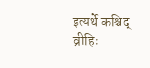इत्यर्थे कश्चिद् व्रीहिः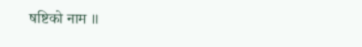षष्टिको नाम ॥